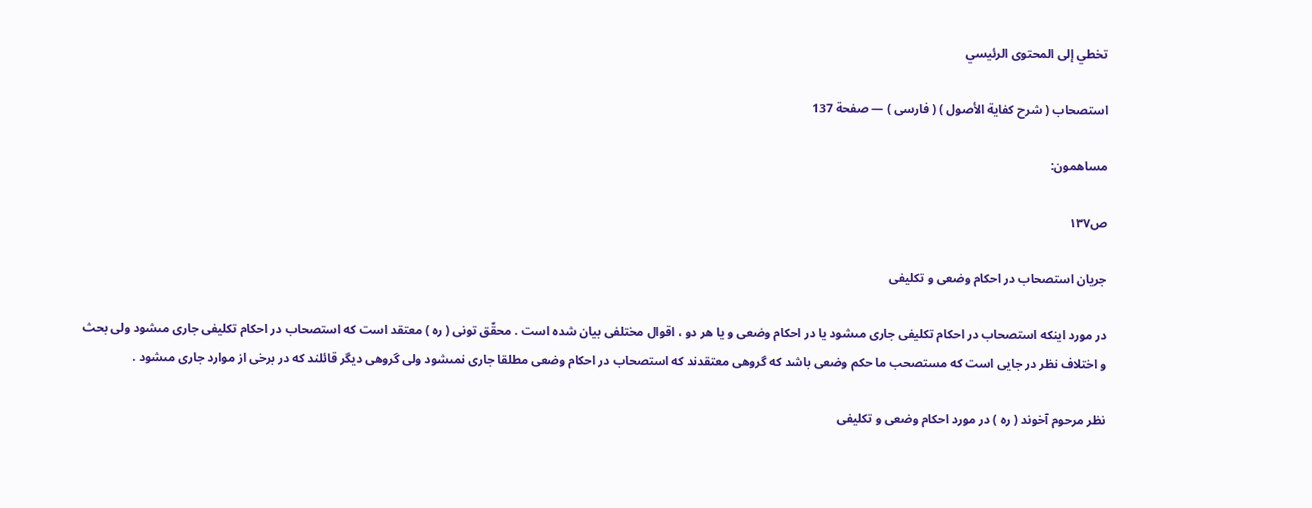تخطي إلى المحتوى الرئيسي

استصحاب ( شرح كفاية الأصول ) ( فارسى ) — صفحة 137

مساهمون:

ص١٣٧

جريان استصحاب در احكام وضعى و تكليفى

در مورد اينكه استصحاب در احكام تكليفى جارى مىشود يا در احكام وضعى و يا هر دو ، اقوال مختلفى بيان شده است . محقّق تونى ( ره ) معتقد است كه استصحاب در احكام تكليفى جارى مىشود ولى بحث و اختلاف نظر در جايى است كه مستصحب ما حكم وضعى باشد كه گروهى معتقدند كه استصحاب در احكام وضعى مطلقا جارى نمىشود ولى گروهى ديگر قائلند كه در برخى از موارد جارى مىشود .

نظر مرحوم آخوند ( ره ) در مورد احكام وضعى و تكليفى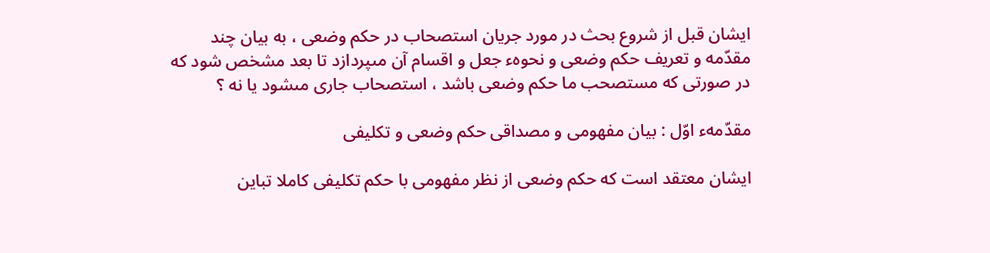ايشان قبل از شروع بحث در مورد جريان استصحاب در حكم وضعى ، به بيان چند مقدّمه و تعريف حكم وضعى و نحوهء جعل و اقسام آن مىپردازد تا بعد مشخص شود كه در صورتى كه مستصحب ما حكم وضعى باشد ، استصحاب جارى مىشود يا نه ؟

مقدّمهء اوّل : بيان مفهومى و مصداقى حكم وضعى و تكليفى

ايشان معتقد است كه حكم وضعى از نظر مفهومى با حكم تكليفى كاملا تباين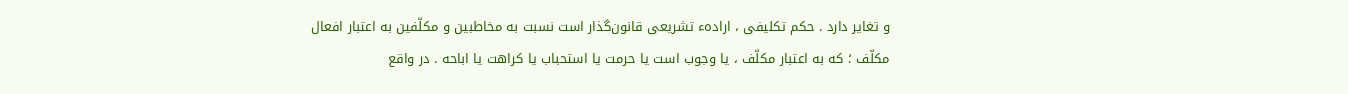و تغاير دارد . حكم تكليفى ، ارادهء تشريعى قانون‌گذار است نسبت به مخاطبين و مكلّفين به اعتبار افعال مكلّف ؛ كه به اعتبار مكلّف ، يا وجوب است يا حرمت يا استحباب يا كراهت يا اباحه . در واقع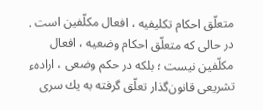متعلّق احكام تكليفيه ، افعال مكلّفين است . در حالى كه متعلّق احكام وضعيه ، افعال مكلّفين نيست ؛ بلكه در حكم وضعى ، ارادهء تشريعى قانون‌گذار تعلّق گرفته به يك سرى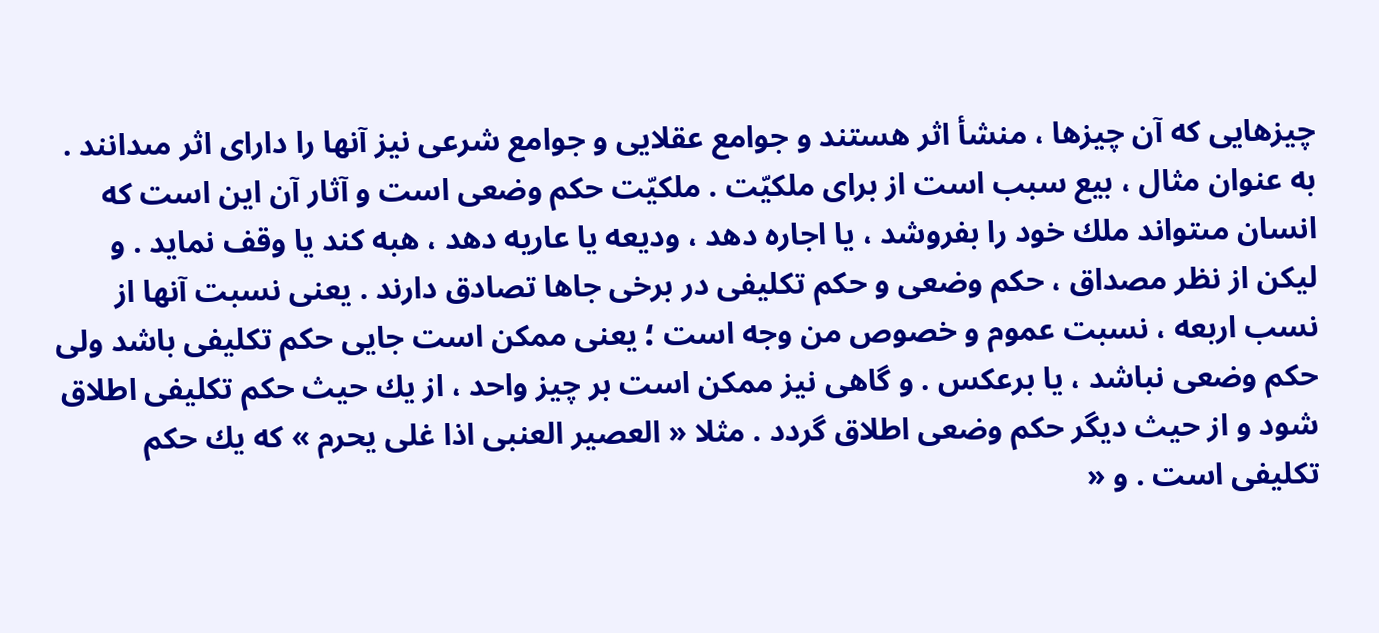چيزهايى كه آن چيزها ، منشأ اثر هستند و جوامع عقلايى و جوامع شرعى نيز آنها را داراى اثر مىدانند . به عنوان مثال ، بيع سبب است از براى ملكيّت . ملكيّت حكم وضعى است و آثار آن اين است كه انسان مىتواند ملك خود را بفروشد ، يا اجاره دهد ، وديعه يا عاريه دهد ، هبه كند يا وقف نمايد . و ليكن از نظر مصداق ، حكم وضعى و حكم تكليفى در برخى جاها تصادق دارند . يعنى نسبت آنها از نسب اربعه ، نسبت عموم و خصوص من وجه است ؛ يعنى ممكن است جايى حكم تكليفى باشد ولى حكم وضعى نباشد ، يا برعكس . و گاهى نيز ممكن است بر چيز واحد ، از يك حيث حكم تكليفى اطلاق شود و از حيث ديگر حكم وضعى اطلاق گردد . مثلا « العصير العنبى اذا غلى يحرم » كه يك حكم تكليفى است . و «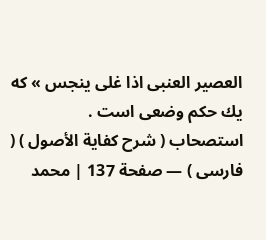العصير العنبى اذا غلى ينجس » كه يك حكم وضعى است .
استصحاب ( شرح كفاية الأصول ) ( فارسى ) — صفحة 137 | محمد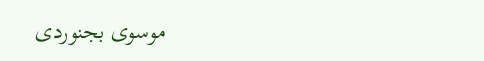موسوى بجنوردى